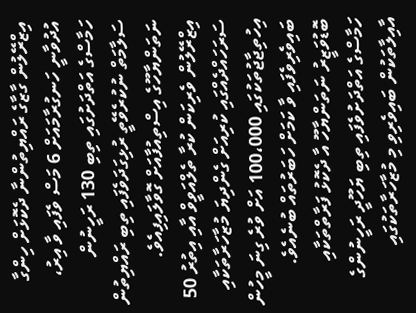އިޒްރޭލުން ގާޒާގެ ރައްޔިތުންނާ ދެކޮޅަށް ހިންގާ އުދުވާނީ ހަނގުރާމައަށް 6 މަސް ވެފައި ވާ އިރު، ހަމާސްގެ އަތްދަށުގައި ތިބި 130 ރަހީނުން ސަލާމަތް ނުކުރެވޭތީ ރުޅިގަދަވެފައި ތިބި ރައްޔިތުން ނަތަންޔާހޫގެ އިސްތިއުފާއަށް ގޮވާލައިފިއެވެ.
އިޒްރޭލުން ވެރިކަން ކުރާ ތެލްއަވީވް އާއި އިތުރު 50 ސަރަހައްދެއްގައި ކުރިއަށް ގެންދިޔަ މުޒާހަރާތަކާއި އިހުތިޖާޖުތަކުގައި 100،000 އަށް ވުރެ ގިނަ މީހުން ބައިވެރިވެފައި ވާ ކަމަށް ހަބަރުތައް ބުނެއެވެ.
ބޮޑުވަޒީރު ނަތަންޔާހޫ އާ ދެކޮޅު ފަރާތްތަކާއި ހަމާސްގެ އަތްދަށުވެފައި ތިބި ޔަހޫދީ ރަހީނުންގެ އާއިލާތަކުން ބައިވެރިވި މި މުޒާހަރާތަކުގައި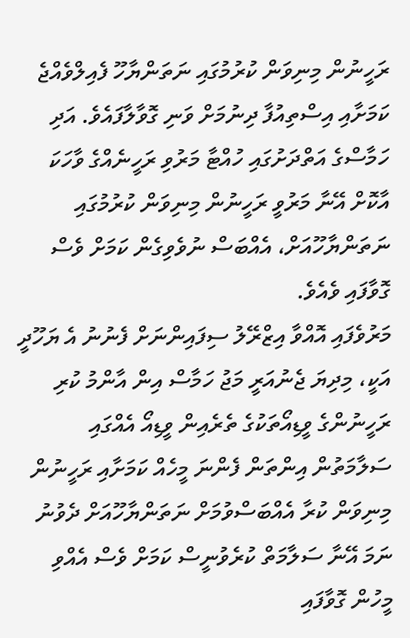ރަހީނުން މިނިވަން ކުރުމުގައި ނަތަންޔާހޫ ފެއިލްވެއްޖެ ކަމަށާއި އިސްތިއުފާ ދިނުމަށް ވަނި ގޮވާލާފައެވެ. އަދި ހަމާސްގެ އަތްދަށުގައި ހުއްޓާ މަރުވި ރަހީނެއްގެ ވާހަކަ އާކޮށް އޭނާ މަރުވީ ރަހީނުން މިނިވަން ކުރުމުގައި ނަތަންޔާހޫއަށް، އެއްބަސް ނުވެވިގެން ކަމަށް ވެސް ގޮވާފައި ވެއެވެ.
މަރުވެފައި އޮއްވާ އިޒްރޭލު ސިފައިންނަށް ފެނުނު އެ ޔަހޫދީ އަކީ، މިދިޔަ ޖެނުއަރީ މަޖު ހަމާސް އިން އާންމު ކުރި ރަހީނުންގެ ވީޑިއޯތަކުގެ ތެރެއިން ވީޑިއޯ އެއްގައި ސަލާމަތުން އިންތަން ފެންނަ މީހެއް ކަމަށާއި ރަހީނުން މިނިވަން ކުރާ އެއްބަސްވުމަށް ނަތަންޔާހޫއަށް ދެވުނު ނަމަ އޭނާ ސަލާމަތް ކުރެވުނީސް ކަމަށް ވެސް އެއްވި މީހުން ގޮވާފައި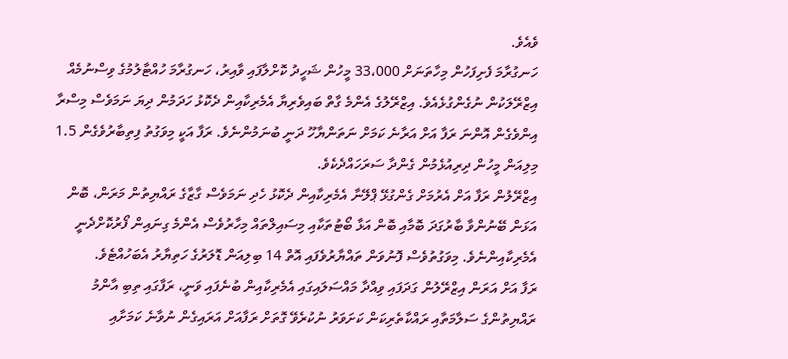ވެއެވެ.
ހަނގުރާމަ ފެށިފަހުން މިހާތަނަށް 33،000 މީހުން ޝަހީދު ކޮށްލާފައި ވާއިރު، ހަނގުރާމަ ހުއްޓާލުމުގެ ވިސްނުމެއް އިޒްރޭލަކުން ނުގެންގުޅެއެވެ. އިޒްރޭލުގެ އެންމެ ގާތް ބައިވެރިޔާ އެމެރިކާއިން ދެކޮޅު ހަދަމުން ދިޔަ ނަމަވެސް މިސްރާ އިންވެގެން އޮންނަ ރަފާ އަށް އަރާނެ ކަމަށް ނަތަންޔާހޫ ދަނީ ބުނަމުންނެވެ. ރަފާ އަކީ މިވަގުތު ފިތިބާރުވެގެން 1.5 މިލިއަން މީހުން ދިރިއުޅެމުން ގެންދާ ސަރަހައްދެކެވެ.
އިޒްރޭލުން ރަފާ އަށް އެރުމަށް ގެންގުޅޭ ޕްލޭނާ އެމެރިކާއިން ދެކޮޅު ހެދި ނަމަވެސް ގާޒާގެ ރައްޔިތުން މަރަން، ބޮން އަޅަން ބޭނުންވާ ބާރުގަދަ ބޮމާއި ބޮން އަޅާ ބޯޓުތަކާއި މިސައިލްތައް މިހާރުވެސް އެންމެ ގިނައިން ފޯރުކޮށްދެނީ އެމެރިކާއިންނެވެ. މިވަގުތުވެސް ފޮނުވަން ތައްޔާރުވެފައި އޮތް 14 ބިލިއަން ޑޮލަރުގެ ހަތިޔާރު އެބަހުއްޓެވެ.
ރަފާ އަށް އަރަން އިޒްރޭލުން ގަދަފައި ވިއްދާ މައްސަލައިގައި އެމެރިކާއިން ބުނެފައި ވަނީ، ރަފާގައި ތިބި އާންމު ރައްޔިތުންގެ ސަލާމަތާއި ރައްކާތެރިކަން ކަށަވަރު ނުކުރެވޭ ގޮތަށް ރަފާއަށް އަރައިގެން ނުވާނެ ކަމަށާއި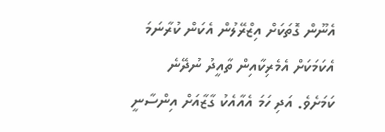އެނޫން ގޮތަކަށް އިޒްރޭލުން އެކަން ކުރާނަމަ އެކަމަކަށް އެމެރިކާއިން ތާއީދު ނުދޭނެ ކަމަށެވެ. އަދި ހަމަ އެއާއެކު ގާޒާއަށް އިންސާނީ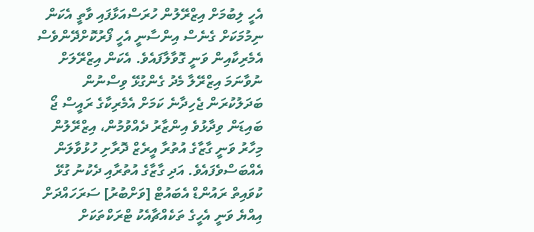އެހީ ލިބުމަށް އިޒްރޭލުން ހުރަސްއަޅާފައި ވާތީ އެކަން ނިމުމަކަށް ގެނެސް އިންސާނީ އެހީ ފޯރުކޮށްދޭންވެސް އެމެރިކާއިން ވަނީ ގޮވާލާފައެވެ. އެކަން އިޒްރޭލަށް ނުވާނަމަ އިޒްރޭލާ މެދު ގެންގުޅޭ ވިސްނުން ބަދަލުކުރަން ޖެހިދާނެ ކަމަށް އެމެރިކާގެ ރައީސް ޖޯ ބައިޑަން ވިދާޅުވެ އިންޒާރު ދެއްވުމުން، އިޒްރޭލުން މިހާރު ވަނީ ގާޒާގެ އުތުރާ އީރެޒް ދޮރާށި ހުޅުވާލަން އެއްބަސްވެފައެވެ. އަދި ގާޒާގެ އުތުރާއި ދެކުނު ގުޅޭ ކުވައިތް ރައުންޑް އެބައުޓް [ވަށްބުރު] ސަރަހައްދަށް އިއްޔެ ވަނީ އެހީގެ ތަކެއްޗާއެކު ޓްރަކްތަކަށް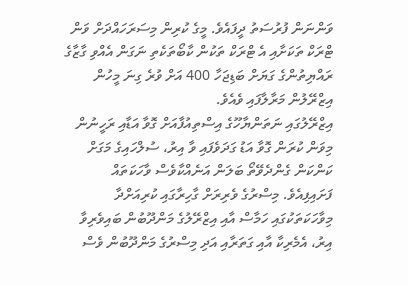ވަންނަން ފުރުސަތު ދީފައެވެ. މީގެ ކުރިން މިސަރަހައްދަށް ވަން ޓްރަކް ތަކަށާއި އެ ޓްރަކް ތަކުން ކާބޯތަކެތި ނަގަން އެއްވި ގާޒާގެ ރައްޔިތުންގެ ގަޔަށް ބަޑިޖަހާ 400 އަށް ވުރެ ގިނަ މީހުން އިޒްރޭލުން މަރާލާފައި ވެއެވެ.
އިޒްރޭލުގައި ނަތަންޔާހޫގެ އިސްތިއުފާއަށް ގޮވާ އަޑާއި ރަހީނުން މިވަން ކުރަން ގޮވާ އަޑު ގަދަވެފައި ވާ އިރު، ސުލްހައިގެ މަގަށް ކަންކަން ގެންދެވޭތޯ ބަލަން އަނެއްކާވެސް ވާހަކަތައް ފަށައިފިއެވެ. މިސްރުގެ ވެރިރަށް ގާހިރާގައި ކުރިއަށްދާ މިވާހަކަތަކުގައި ހަމާސް އާއި އިޒްރޭލުގެ މަންދޫބުން ބައިވެރިވާ އިރު، އެމެރިކާ އާއި ގަތަރާއި އަދި މިސްރުގެ މަންދޫބުން ވެސް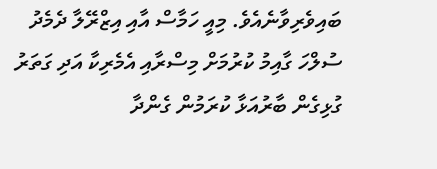ބައިވެރިވާނެއެވެ. މިއީ ހަމާސް އާއި އިޒްރޭލާ ދެމެދު ސުލްހަ ގާއިމު ކުރުމަށް މިސްރާއި އެމެރިކާ އަދި ގަތަރު ގުޅިގެން ބާރުއަޅާ ކުރަމުން ގެންދާ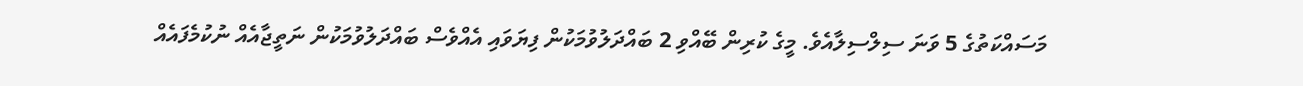މަސައްކަތުގެ 5 ވަނަ ސިލްސިލާއެވެ. މީގެ ކުރިން ބޭއްވި 2 ބައްދަލުވުމަކުން ފިޔަވައި އެއްވެސް ބައްދަލުވުމަކުން ނަތީޖާއެއް ނުކުމެފައެއް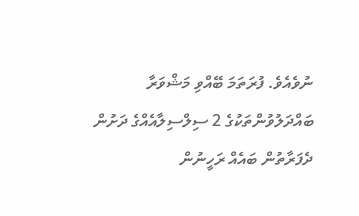ނުވެއެވެ. ފުރަތަމަ ބޭއްވި މަޝްވަރާ ބައްދަލުވުންތަކުގެ 2 ސިލްސިލާއެއްގެ ދަށުން ދެފަރާތުން ބައެއް ރަހީނުން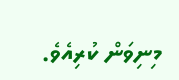މިނިވަން ކުރިއެވެ.